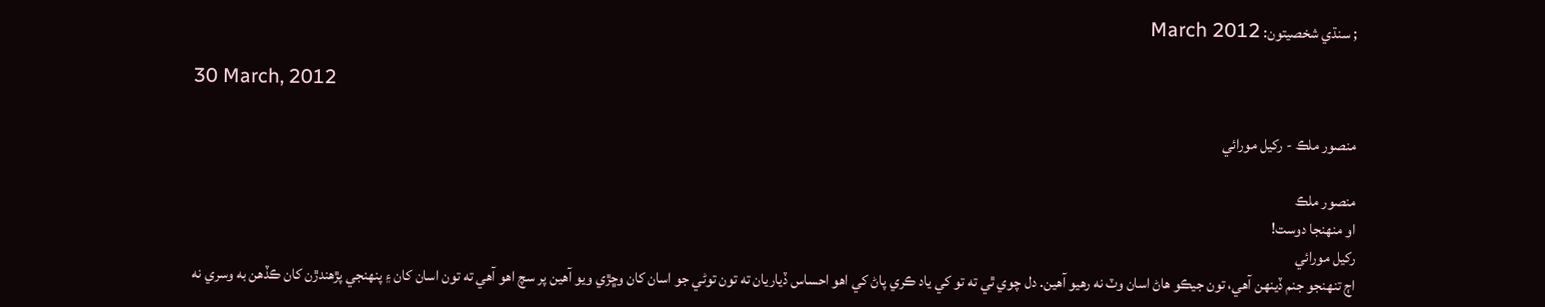; سنڌي شخصيتون: March 2012

30 March, 2012

منصور ملڪ - رکيل مورائي

منصور ملڪ
او منھنجا دوست!
رکيل مورائي
اڄ تنهنجو جنم ڏينهن آهي، تون جيڪو هاڻ اسان وٽ نه رهيو آهين. دل چوي ٿي ته تو کي ياد ڪري پاڻ کي اهو احساس ڏياريان ته تون توڻي جو اسان کان وڇڙي ويو آهين پر سچ اهو آهي ته تون اسان کان ۽ پنهنجي پڙهندڙن کان ڪڏهن به وسري نه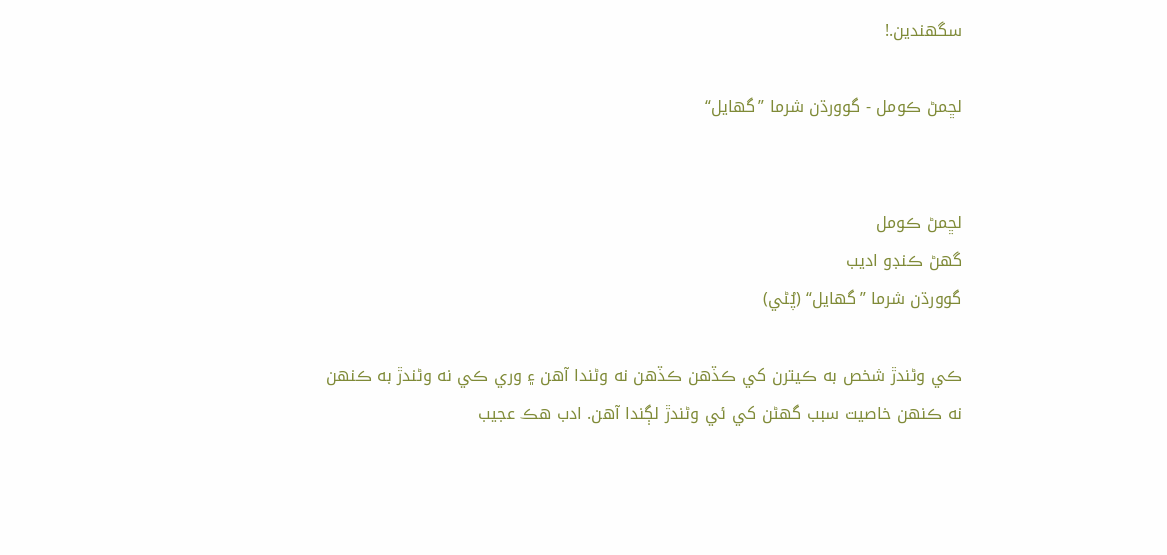سگهندين.!

لڇمڻ ڪومل - گوورڌن شرما ”گهايل“


لڇمڻ ڪومل
گھڻ ڪنڊو اديب
گوورڌن شرما ”گهايل“ (پُڻي)

ڪي وڻندڙ شخص به ڪيترن کي ڪڏهن ڪڏهن نه وڻندا آهن ۽ وري ڪي نه وڻندڙ به ڪنهن نه ڪنهن خاصيت سبب گهڻن کي ئي وڻندڙ لڳندا آهن. ادب هڪ عجيب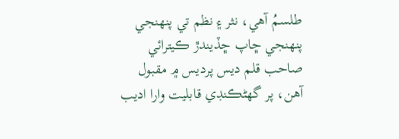طلسمُ آهي، نثر ۽ نظم تي پنهنجي پنهنجي ڇاپ ڇڏيندڙ ڪيترائي صاحب قلم ديس پرديس ۾ مقبول آهن، پر گهڻڪنڊي قابليت وارا اديب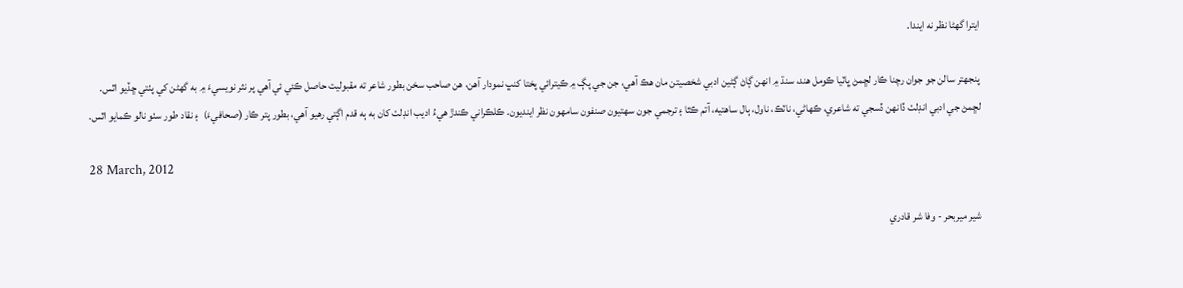ايترا گهڻا نظر نه ايندا.

پنجهتر سالن جو جوان رچنا ڪار لڇمڻ ڀاٽيا ڪومل هند، سنڌ ۾ انهن ڳاڻ ڳڻين ادبي شخصيتن مان هڪ آهي، جن جي پڳ ۾ ڪيترائي پختا کنڀ نمودار آهن، هن صاحب سخن بطور شاعر ته مقبوليت حاصل ڪئي ئي آهي پر نثر نويسيءَ ۾ به گهڻن کي پٺتي ڇڏيو اٿس.
لڇمڻ جي ادبي انڊلٺ ڏانهن ڏسجي ته شاعري، ڪهاڻي، ناٽڪ، ناول، ٻال ساهتيه، آتم ڪٿا ۽ ترجمي جون سهتيون صنفون سامهون نظر اينديون. ڪلڪراني ڪندڙ هيءُ اديب انڊلٺ کان به ٻه قدم اڳتي رهيو آهي، بطور پتر ڪار (صحافيءَ)  ۽ نقاد طور سٺو نالو ڪمايو اٿس.

28 March, 2012

شير ميربحر - وفا شر قادري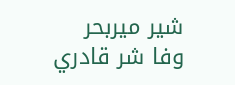شير ميربحر
وفا شر قادري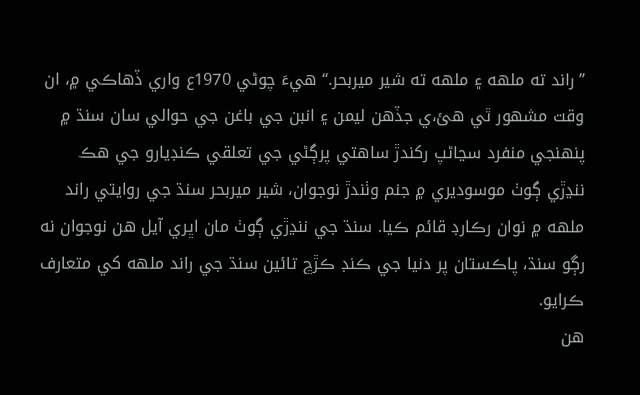”راند ته ملهه ۽ ملهه ته شير ميربحر.“ هيءَ چوڻي 1970ع واري ڏهاڪي ۾، ان وقت مشهور ٿي هئ،ي جڏهن ليمن ۽ انبن جي باغن جي حوالي سان سنڌ ۾ پنهنجي منفرد سڃاڻپ رکندڙ ساهتي پرڳڻي جي تعلقي ڪنڊيارو جي هڪ ننڍڙي ڳوٺ موسوديري ۾ جنم وٺندڙ نوجوان، شير ميربحر سنڌ جي روايتي راند ملهه ۾ نوان رڪارڊ قائم ڪيا. سنڌ جي ننڍڙي ڳوٺ مان اڀري آيل هن نوجوان نه رڳو سنڌ، پاڪستان پر دنيا جي ڪنڊ ڪڙڇ تائين سنڌ جي راند ملهه کي متعارف ڪرايو.
هن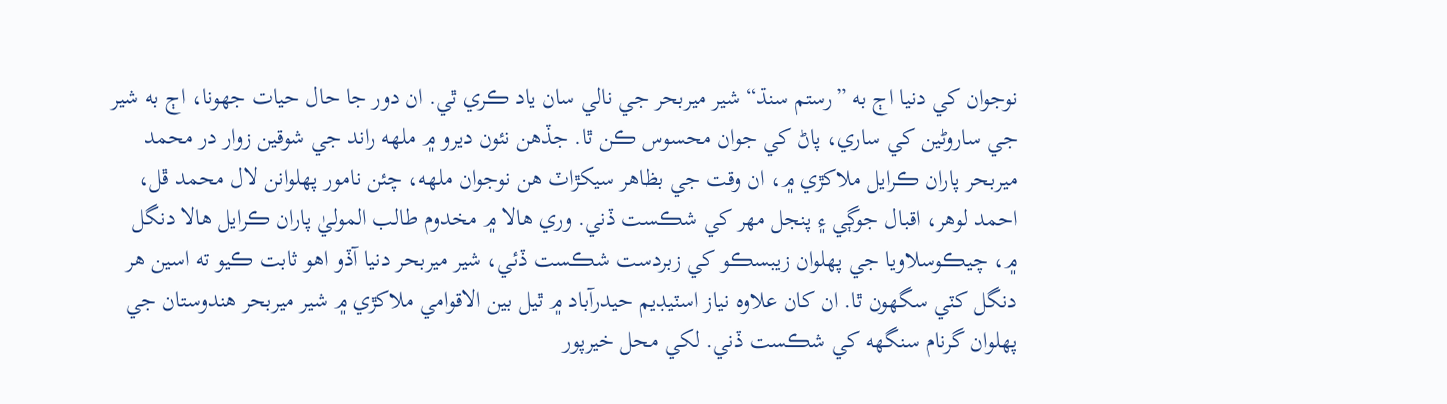نوجوان کي دنيا اڄ به ”رستم سنڌ“ شير ميربحر جي نالي سان ياد ڪري ٿي. ان دور جا حال حيات جهونا، اڄ به شير جي ساروڻين کي ساري، پاڻ کي جوان محسوس ڪن ٿا. جڏهن نئون ديرو ۾ ملهه راند جي شوقين زوار در محمد ميربحر پاران ڪرايل ملاکڙي ۾، ان وقت جي بظاهر سيکڙاٽ هن نوجوان ملهه، چئن نامور پهلوانن لال محمد ڦل، احمد لوهر، اقبال جوڳي ۽ پنجل مهر کي شڪست ڏني. وري هالا ۾ مخدوم طالب الموليٰ پاران ڪرايل هالا دنگل ۾، چيڪوسلاويا جي پهلوان زيبسڪو کي زبردست شڪست ڏئي، شير ميربحر دنيا آڏو اهو ثابت ڪيو ته اسين هر دنگل کٽي سگهون ٿا. ان کان علاوه نياز اسٽيڊيم حيدرآباد ۾ ٿيل بين الاقوامي ملاکڙي ۾ شير ميربحر هندوستان جي پهلوان گرنام سنگهه کي شڪست ڏني. لکي محل خيرپور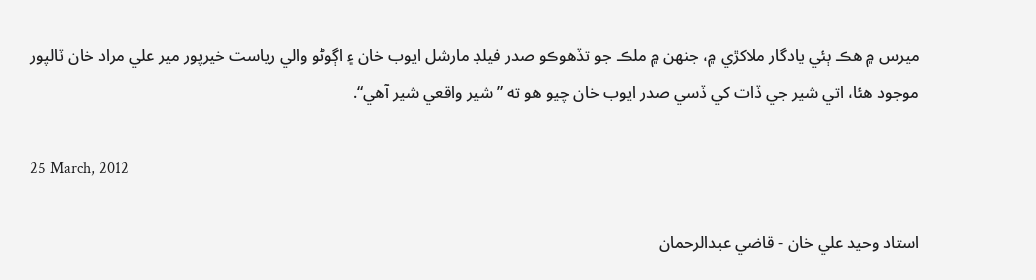ميرس ۾ هڪ ٻئي يادگار ملاکڙي ۾، جنهن ۾ ملڪ جو تڏهوڪو صدر فيلڊ مارشل ايوب خان ۽ اڳوڻو والي رياست خيرپور مير علي مراد خان ٽالپور موجود هئا، اتي شير جي ڏات کي ڏسي صدر ايوب خان چيو هو ته ”شير واقعي شير آهي“.

25 March, 2012

استاد وحيد علي خان - قاضي عبدالرحمان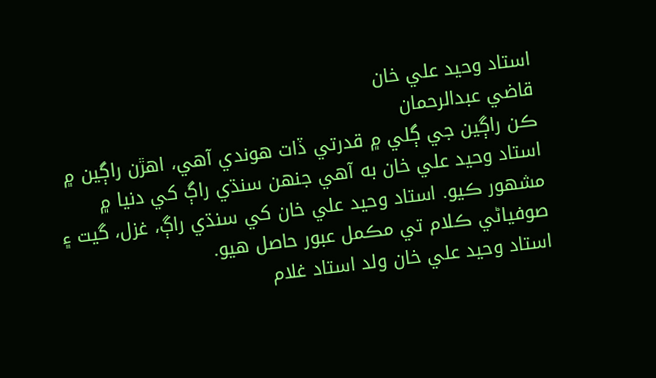استاد وحيد علي خان
قاضي عبدالرحمان
ڪن راڳين جي ڳلي ۾ قدرتي ڏات هوندي آهي، اهڙن راڳين ۾ استاد وحيد علي خان به آهي جنهن سنڌي راڳ کي دنيا ۾ مشهور ڪيو. استاد وحيد علي خان کي سنڌي راڳ، غزل، گيت ۽ صوفياڻي ڪلام تي مڪمل عبور حاصل هيو.
استاد وحيد علي خان ولد استاد غلام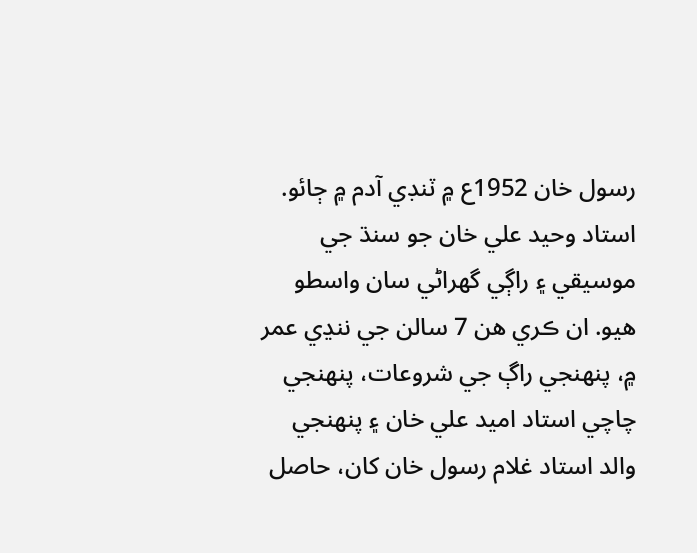رسول خان 1952ع ۾ ٽنڊي آدم ۾ ڄائو. استاد وحيد علي خان جو سنڌ جي موسيقي ۽ راڳي گهراڻي سان واسطو هيو. ان ڪري هن 7 سالن جي ننڍي عمر ۾، پنهنجي راڳ جي شروعات، پنهنجي چاچي استاد اميد علي خان ۽ پنهنجي والد استاد غلام رسول خان کان، حاصل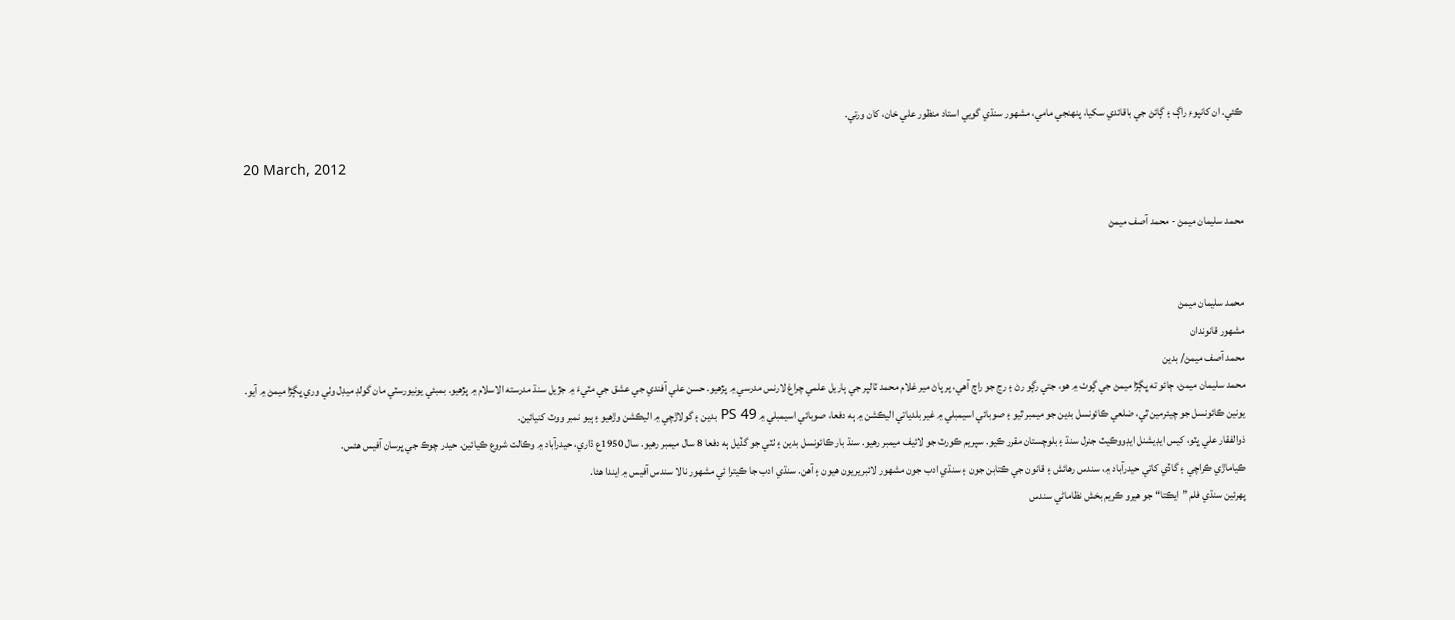ڪئي. ان کانپوءِ راڳ ۽ ڳائڻ جي باقائدي سکيا، پنهنجي مامي، مشهور سنڌي گويي استاد منظور علي خان، کان ورتي.

20 March, 2012

محمد سليمان ميمڻ - محمد آصف ميمڻ


محمد سليمان ميمڻ
مشهور قانوندان
محمد آصف ميمڻ/ بدين
محمد سليمان ميمڻ، ڄائو ته ڀڳڙا ميمڻ جي ڳوٺ ۾ هو، جتي رڳو رڻ ۽ رڃ جو راڄ آهي، پر پاڻ مير غلام محمد ٽالپر جي ٻاريل علمي چراغ لارنس مدرسي ۾ پڙهيو. حسن علي آفندي جي عشق جي مٽيءَ ۾ جڙيل سنڌ مدرسته الاسلام ۾ پڙهيو. بمبئي يونيورسٽي مان گولڊ ميڊل وٺي وري ڀڳڙا ميمڻ ۾ آيو. يونين ڪائونسل جو چيئرمين ٿي، ضلعي ڪائونسل بدين جو ميمبر ٿيو ۽ صوبائي اسيمبلي ۾ غير بلدياتي اليڪشن ۾ ٻه دفعا، صوبائي اسيمبلي ۾ PS 49 بدين ۽ گولاڙچي ۾ اليڪشن وڙهيو ۽ ٻيو نمبر ووٽ کنيائين.
ذوالفقار علي ڀٽو، کيس ايڊيشنل ايڊووڪيٽ جنرل سنڌ ۽ بلوچستان مقرر ڪيو. سپريم ڪورٽ جو لائيف ميمبر رهيو. سنڌ بار ڪائونسل بدين ۽ ٺٽي جو گڏيل ٻه دفعا 8 سال ميمبر رهيو. سال 1950ع ڌاري، حيدرآباد ۾ وڪالت شروع ڪيائين. حيدر چوڪ جي ڀرسان آفيس هئس.
ڪياماڙي ڪراچي ۽ گاڏي کاتي حيدرآباد ۾، سندس رهائش ۽ قانون جي ڪتابن جون ۽ سنڌي ادب جون مشهور لائبريريون هيون ۽ آهن. سنڌي ادب جا ڪيترا ئي مشهور نالا سندس آفيس ۾ ايندا هئا.
پهرئين سنڌي فلم ”ايڪتا“ جو هيرو ڪريم بخش نظاماڻي سندس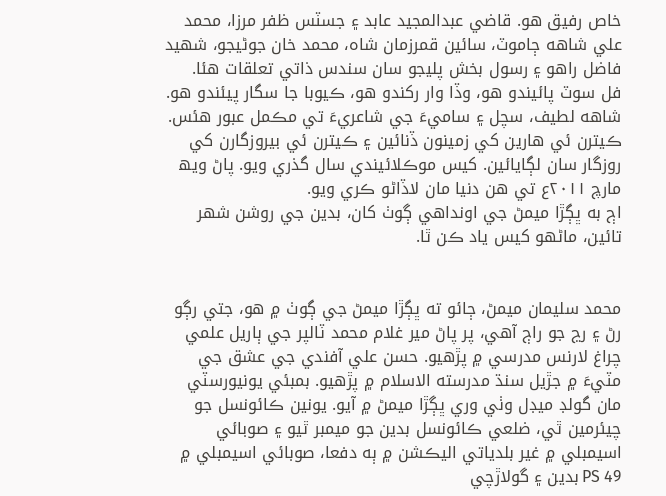خاص رفيق هو. قاضي عبدالمجيد عابد ۽ جسٽس ظفر مرزا، محمد علي شاهه ڄاموٽ، سائين قمرزمان شاه، محمد خان جوڻيجو، شهيد فاضل راهو ۽ رسول بخش پليجو سان سندس ذاتي تعلقات هئا.
فل سوٽ پائيندو هو، وڏا وار رکندو هو، ڪيوبا جا سگار پيئندو هو.
شاهه لطيف، سچل ۽ ساميءَ جي شاعريءَ تي مڪمل عبور هئس.
ڪيترن ئي هارين کي زمينون ڏنائين ۽ ڪيترن ئي بيروزگارن کي روزگار سان لڳايائين. کيس موڪلائيندي سال گذري ويو. پاڻ ويھ مارچ ۲۰۱۱ع تي ھن دنيا مان لاڏاڻو ڪري ويو.
اڄ به ڀڳڙا ميمڻ جي اونداهي ڳوٺ کان، بدين جي روشن شهر تائين، ماڻهو کيس ياد ڪن ٿا.


محمد سليمان ميمڻ، ڄائو ته ڀڳڙا ميمڻ جي ڳوٺ ۾ هو، جتي رڳو رڻ ۽ رڃ جو راڄ آهي، پر پاڻ مير غلام محمد ٽالپر جي ٻاريل علمي چراغ لارنس مدرسي ۾ پڙهيو. حسن علي آفندي جي عشق جي مٽيءَ ۾ جڙيل سنڌ مدرسته الاسلام ۾ پڙهيو. بمبئي يونيورسٽي مان گولڊ ميڊل وٺي وري ڀڳڙا ميمڻ ۾ آيو. يونين ڪائونسل جو چيئرمين ٿي، ضلعي ڪائونسل بدين جو ميمبر ٿيو ۽ صوبائي اسيمبلي ۾ غير بلدياتي اليڪشن ۾ ٻه دفعا، صوبائي اسيمبلي ۾ PS 49 بدين ۽ گولاڙچي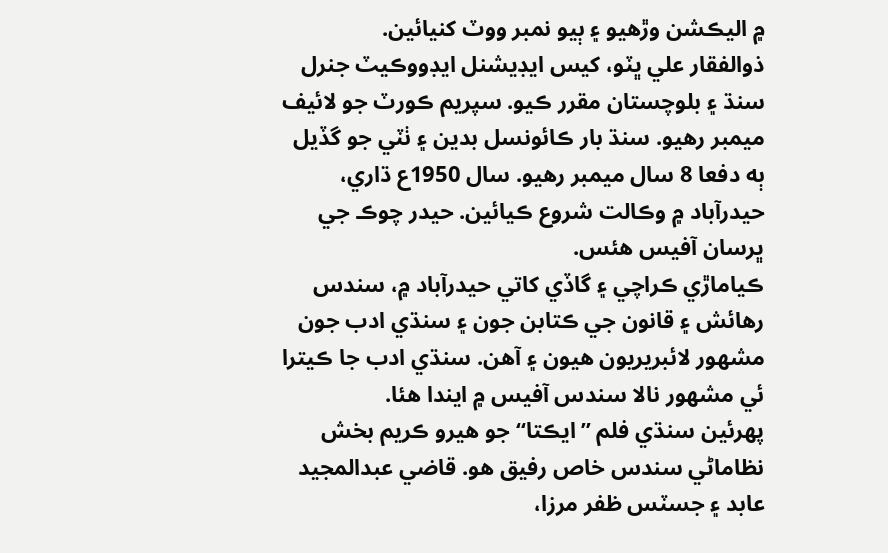۾ اليڪشن وڙهيو ۽ ٻيو نمبر ووٽ کنيائين.
ذوالفقار علي ڀٽو، کيس ايڊيشنل ايڊووڪيٽ جنرل سنڌ ۽ بلوچستان مقرر ڪيو. سپريم ڪورٽ جو لائيف ميمبر رهيو. سنڌ بار ڪائونسل بدين ۽ ٺٽي جو گڏيل ٻه دفعا 8 سال ميمبر رهيو. سال 1950ع ڌاري، حيدرآباد ۾ وڪالت شروع ڪيائين. حيدر چوڪ جي ڀرسان آفيس هئس.
ڪياماڙي ڪراچي ۽ گاڏي کاتي حيدرآباد ۾، سندس رهائش ۽ قانون جي ڪتابن جون ۽ سنڌي ادب جون مشهور لائبريريون هيون ۽ آهن. سنڌي ادب جا ڪيترا ئي مشهور نالا سندس آفيس ۾ ايندا هئا.
پهرئين سنڌي فلم ”ايڪتا“ جو هيرو ڪريم بخش نظاماڻي سندس خاص رفيق هو. قاضي عبدالمجيد عابد ۽ جسٽس ظفر مرزا،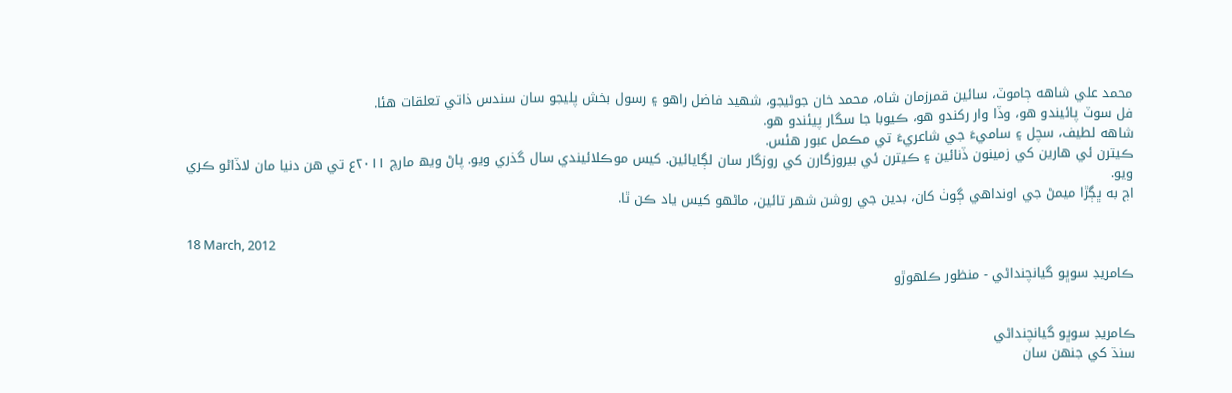محمد علي شاهه ڄاموٽ، سائين قمرزمان شاه، محمد خان جوڻيجو، شهيد فاضل راهو ۽ رسول بخش پليجو سان سندس ذاتي تعلقات هئا.
فل سوٽ پائيندو هو، وڏا وار رکندو هو، ڪيوبا جا سگار پيئندو هو.
شاهه لطيف، سچل ۽ ساميءَ جي شاعريءَ تي مڪمل عبور هئس.
ڪيترن ئي هارين کي زمينون ڏنائين ۽ ڪيترن ئي بيروزگارن کي روزگار سان لڳايائين. کيس موڪلائيندي سال گذري ويو. پاڻ ويھ مارچ ۲۰۱۱ع تي ھن دنيا مان لاڏاڻو ڪري ويو.
اڄ به ڀڳڙا ميمڻ جي اونداهي ڳوٺ کان، بدين جي روشن شهر تائين، ماڻهو کيس ياد ڪن ٿا.

18 March, 2012

ڪامريڊ سوڀو گيانچنداڻي - منظور ڪلهوڙو


ڪامريڊ سوڀو گيانچنداڻي
سنڌ کي جنھن سان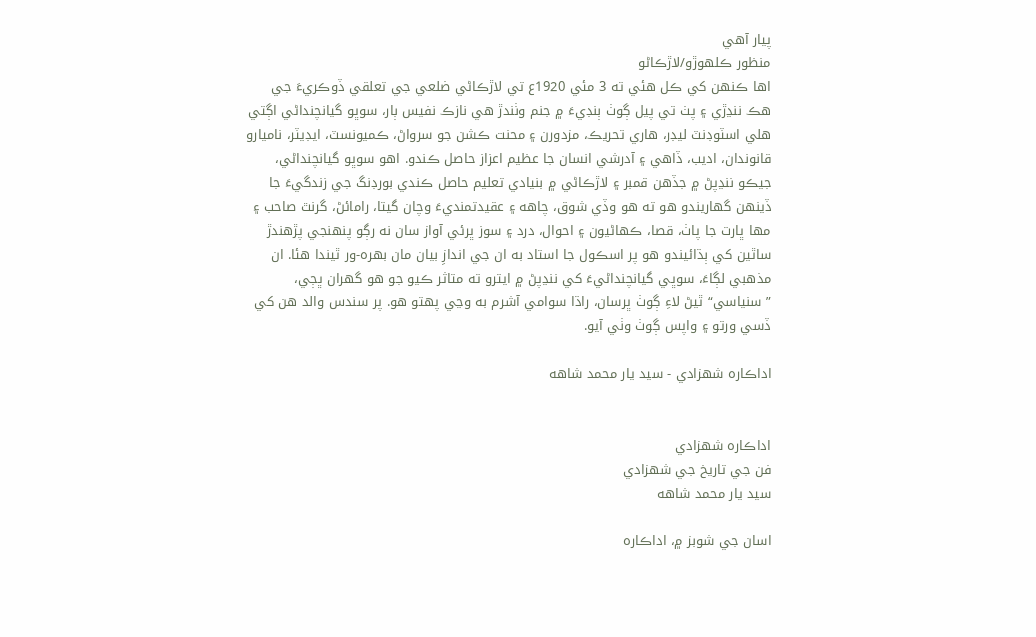پيار آهي
منظور ڪلهوڙو/لاڙڪاڻو
اھا ڪنهن کي ڪل هئي ته 3 مئي 1920ع تي لاڙڪاڻي ضلعي جي تعلقي ڏوڪريءَ جي هڪ ننڍڙي ۽ پٺ تي پيل ڳوٺ ٻنڊيءَ ۾ جنم وٺندڙ هي نازڪ نفيس ٻار، سوڀو گيانچنداڻي اڳتي هلي اسٽوڊنٽ ليڊر، هاري تحريڪ، مزدورن ۽ محنت ڪشن جو سرواڻ، ڪميونسٽ، ايڊيٽر، ناميارو قانوندان، اديب، ڏاهي ۽ آدرشي انسان جا عظيم اعزاز حاصل ڪندو. اهو سوڀو گيانچنداڻي، جيڪو ننڍپڻ ۾ جڏهن قمبر ۽ لاڙڪاڻي ۾ بنيادي تعليم حاصل ڪندي بورڊنگ جي زندگيءَ جا ڏينهن گهاريندو هو ته هو وڏي شوق، چاهه ۽ عقيدتمنديءَ وچان گيتا، رامائڻ، گرنٿ صاحب ۽ مها ڀارت جا پاٺ، قصا، ڪهاڻيون ۽ احوال، درد ۽ سوز ڀرئي آواز سان نه رڳو پنهنجي پڙهندڙ ساٿين کي ٻڌائيندو هو پر اسڪول جا استاد به ان جي اندازِ بيان مان بهره-ور ٿيندا هئا. ان مذهبي لڳاءَ، سوڀي گيانچنداڻيءَ کي ننڍپڻ ۾ ايترو ته متاثر ڪيو جو هو گهران ڀڄي، ”سنياسي“ ٿيڻ لاءِ ڳوٺ ڀرسان، راڌا سوامي آشرم به وڃي پهتو هو. پر سندس والد هن کي ڏسي ورتو ۽ واپس ڳوٺ وٺي آيو.

اداڪاره شهزادي - سيد يار محمد شاهه


اداڪاره شهزادي
فن جي تاريخ جي شهزادي
سيد يار محمد شاهه

اسان جي شوبز ۾، اداڪاره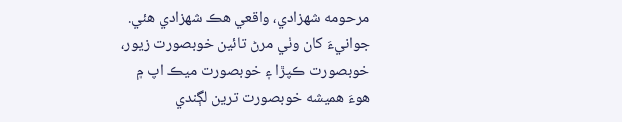مرحومه شهزادي، واقعي هڪ شهزادي هئي. جوانيءَ کان وٺي مرڻ تائين خوبصورت زيور، خوبصورت ڪپڙا ۽ خوبصورت ميڪ اپ ۾ هوءَ هميشه خوبصورت ترين لڳندي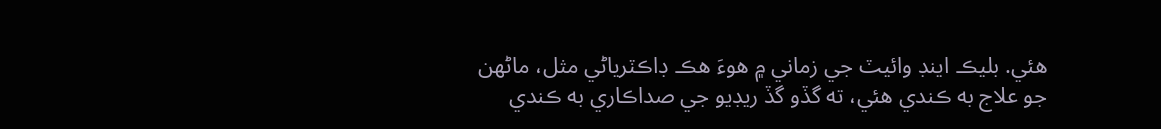هئي. بليڪ اينڊ وائيٽ جي زماني ۾ هوءَ هڪ ڊاڪٽرياڻي مثل، ماڻهن جو علاج به ڪندي هئي، ته گڏو گڏ ريڊيو جي صداڪاري به ڪندي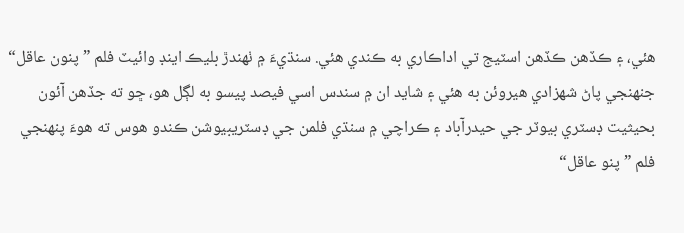هئي، ۽ ڪڏهن ڪڏهن اسٽيج تي اداڪاري به ڪندي هئي. سنڌيءَ ۾ ٺهندڙ بليڪ اينڊ وائيٽ فلم ”پنون عاقل“ جنهنجي پاڻ شهزادي هيروئن به هئي ۽ شايد ان ۾ سندس اسي فيصد پيسو به لڳل هو، ڇو ته جڏهن آئون بحيثيت ڊسٽري بيوٽر جي حيدرآباد ۽ ڪراچي ۾ سنڌي فلمن جي ڊسٽريبيوشن ڪندو هوس ته هوءَ پنهنجي فلم ”پنو عاقل“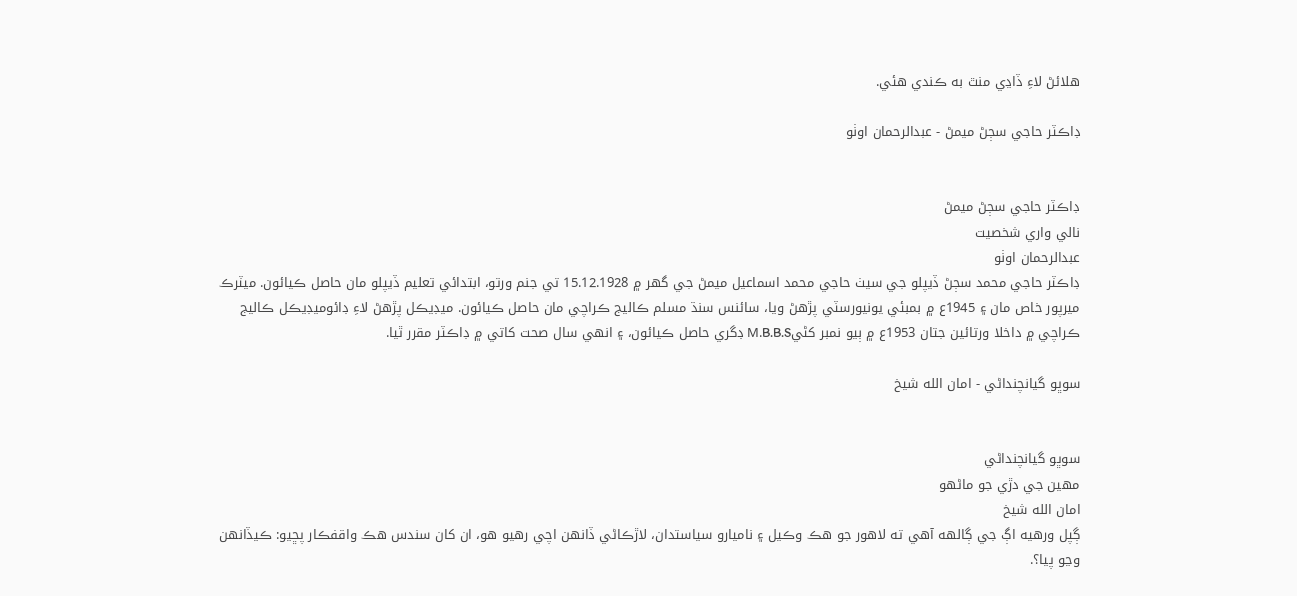هلائڻ لاءِ ڏاڍي منٿ به ڪندي هئي.

ڊاڪٽر حاجي سڄڻ ميمڻ - عبدالرحمان اوٺو


ڊاڪٽر حاجي سڄڻ ميمڻ
نالي واري شخصيت
عبدالرحمان اوٺو
ڊاڪٽر حاجي محمد سڄڻ ڏيپلو جي سيٺ حاجي محمد اسماعيل ميمڻ جي گهر ۾ 15.12.1928 تي جنم ورتو، ابتدائي تعليم ڏيپلو مان حاصل ڪيائون. ميٽرڪ ميرپور خاص مان ۽ 1945ع ۾ بمبئي يونيورسٽي پڙهڻ ويا، سائنس سنڌ مسلم ڪاليج ڪراچي مان حاصل ڪيائون. ميڊيڪل پڙهڻ لاءِ ڊائوميڊيڪل ڪاليج ڪراچي ۾ داخلا ورتائين جتان 1953ع ۾ ٻيو نمبر کڻيM.B.B.S ڊگري حاصل ڪيائون، ۽ انهي سال صحت کاتي ۾ ڊاڪٽر مقرر ٿيا.

سوڀو گيانچنداڻي - امان الله شيخ


سوڀو گيانچنداڻي
مهين جي دڙي جو ماڻهو
امان الله شيخ
ڳپل ورهيه اڳ جي ڳالهه آهي ته لاهور جو هڪ وڪيل ۽ ناميارو سياستدان، لاڙڪاڻي ڏانهن اچي رهيو هو، ان کان سندس هڪ واقفڪار پڇيو: ڪيڏانهن وڃو پيا؟.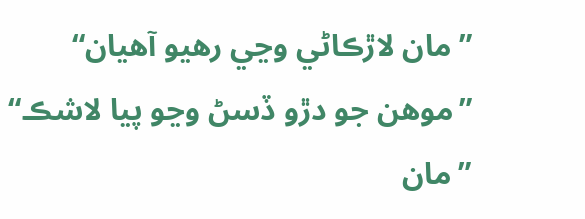”مان لاڙڪاڻي وڃي رهيو آهيان“
”موهن جو دڙو ڏسڻ وڃو پيا لاشڪ“
”مان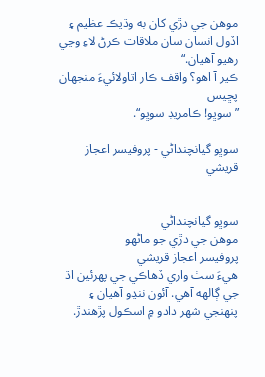موهن جي دڙي کان به وڌيڪ عظيم ۽ اڏول انسان سان ملاقات ڪرڻ لاءِ وڃي رهيو آهيان.“
ڪير آ اهو؟ واقف ڪار اتاولائيءَ منجهان پڇيس
”سوڀو! ڪامريڊ سوڀو“.

سوڀو گيانچنداڻي - پروفيسر اعجاز قريشي


سوڀو گيانچنداڻي
موهن جي دڙي جو ماڻهو
پروفيسر اعجاز قريشي
هيءَ سٺ واري ڏهاڪي جي پهرئين اڌ جي ڳالهه آهي. آئون ننڍو آهيان ۽ پنهنجي شهر دادو ۾ اسڪول پڙهندڙ.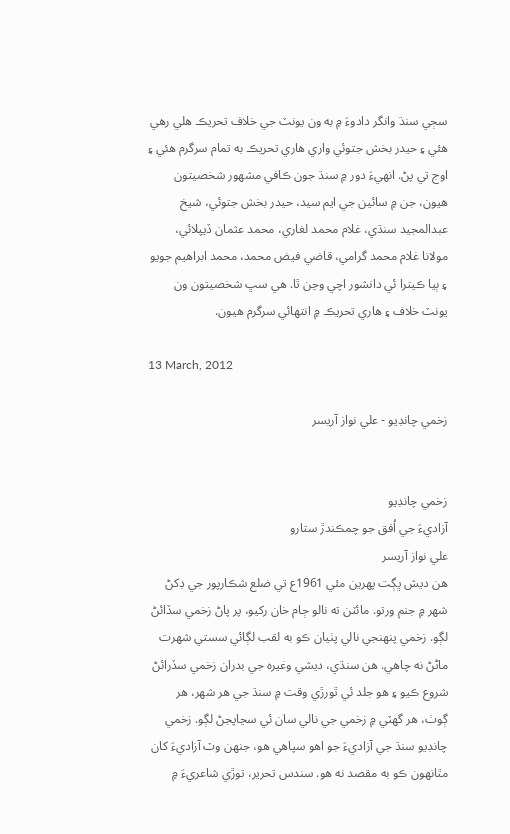سڄي سنڌ وانگر دادوءَ ۾ به ون يونٽ جي خلاف تحريڪ هلي رهي هئي ۽ حيدر بخش جتوئي واري هاري تحريڪ به تمام سرگرم هئي ۽ اوج تي پڻ. انهيءَ دور ۾ سنڌ جون ڪافي مشهور شخصيتون هيون، جن ۾ سائين جي ايم سيد، حيدر بخش جتوئي، شيخ عبدالمجيد سنڌي، غلام محمد لغاري، محمد عثمان ڏيپلائي، مولانا غلام محمد گرامي، قاضي فيض محمد، محمد ابراهيم جويو ۽ ٻيا ڪيترا ئي دانشور اچي وڃن ٿا. هي سڀ شخصيتون ون يونٽ خلاف ۽ هاري تحريڪ ۾ انتهائي سرگرم هيون.

13 March, 2012

زخمي چانڊيو - علي نواز آريسر


زخمي چانڊيو
آزاديءَ جي اُفق جو چمڪندڙ ستارو
علي نواز آريسر
هن ديش ڀڳت پهرين مئي 1961ع تي ضلع شڪارپور جي ڊکڻ شهر ۾ جنم ورتو. مائٽن ته نالو ڄام خان رکيو، پر پاڻ زخمي سڏائڻ لڳو. زخمي پنهنجي نالي پٺيان ڪو به لقب لڳائي سستي شهرت ماڻڻ نه چاهي. هن سنڌي، ديشي وغيره جي بدران زخمي سڏرائڻ شروع ڪيو ۽ هو جلد ئي ٿورڙي وقت ۾ سنڌ جي هر شهر، هر ڳوٺ، هر گهٽي ۾ زخمي جي نالي سان ئي سڃاپجڻ لڳو. زخمي چانڊيو سنڌ جي آزاديءَ جو اهو سپاهي هو، جنهن وٽ آزاديءَ کان مٿانهون ڪو به مقصد نه هو. سندس تحرير، توڙي شاعريءَ ۾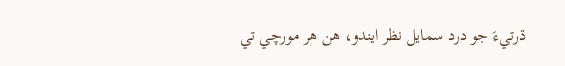ڌرتيءَ جو درد سمايل نظر ايندو، هن هر مورچي تي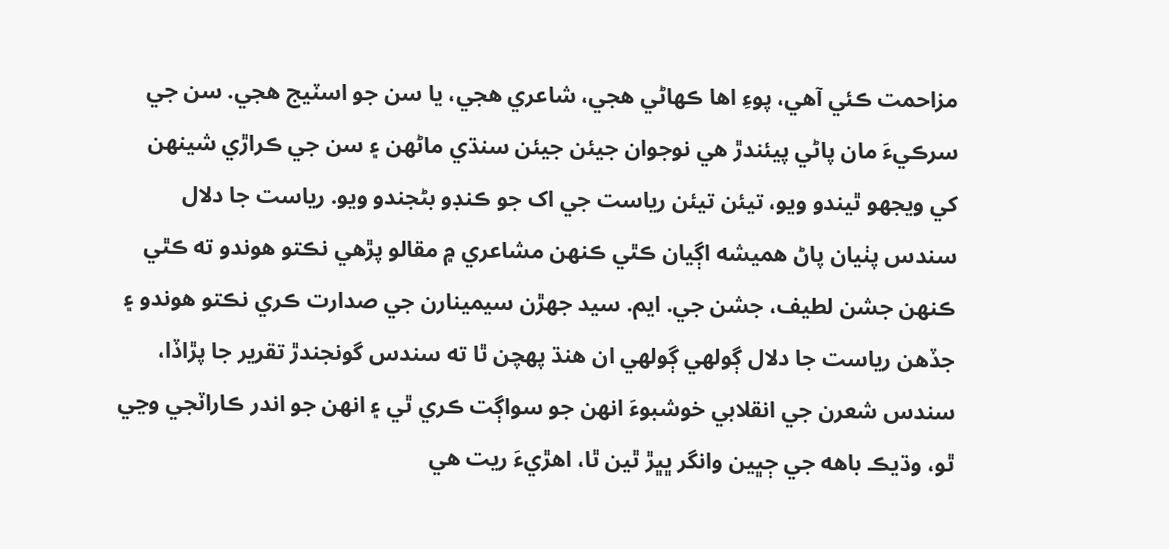مزاحمت ڪئي آهي، پوءِ اها ڪهاڻي هجي، شاعري هجي، يا سن جو اسٽيج هجي. سن جي سرڪيءَ مان پاڻي پيئندڙ هي نوجوان جيئن جيئن سنڌي ماڻهن ۽ سن جي ڪراڙي شينهن کي ويجهو ٿيندو ويو، تيئن تيئن رياست جي اک جو ڪنڊو بڻجندو ويو. رياست جا دلال سندس پٺيان پاڻ هميشه اڳيان ڪٿي ڪنهن مشاعري ۾ مقالو پڙهي نڪتو هوندو ته ڪٿي ڪنهن جشن لطيف، جشن جي. ايم. سيد جهڙن سيمينارن جي صدارت ڪري نڪتو هوندو ۽ جڏهن رياست جا دلال ڳولهي ڳولهي ان هنڌ پهچن ٿا ته سندس گونجندڙ تقرير جا پڙاڏا، سندس شعرن جي انقلابي خوشبوءَ انهن جو سواڳت ڪري ٿي ۽ انهن جو اندر ڪاراٽجي وڃي ٿو، وڌيڪ باهه جي ڄڀين وانگر ڀڀڙ ٿين ٿا، اهڙيءَ ريت هي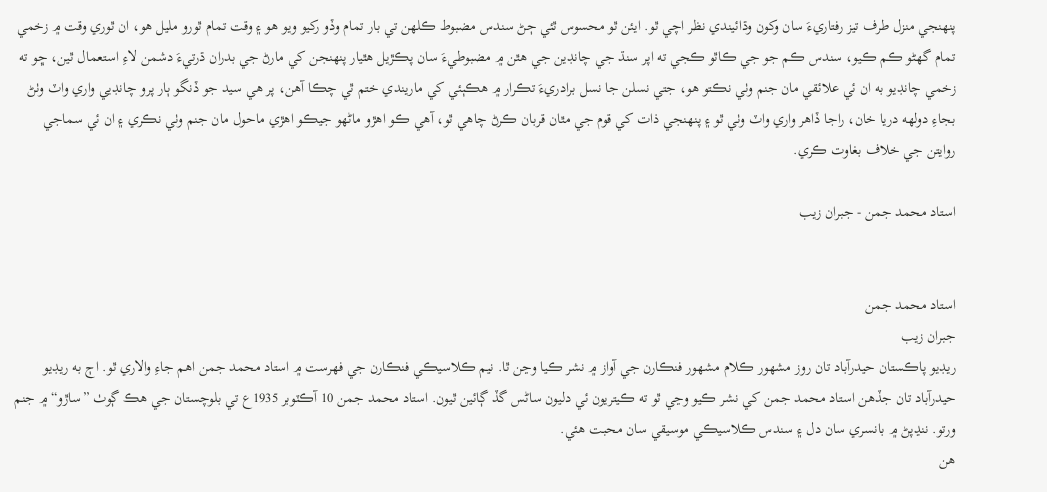پنهنجي منزل طرف تيز رفتاريءَ سان وکون وڌائيندي نظر اچي ٿو. ايئن ٿو محسوس ٿئي ڄڻ سندس مضبوط ڪلهن تي بار تمام وڏو رکيو ويو هو ۽ وقت تمام ٿورو مليل هو، ان ٿوري وقت ۾ زخمي تمام گهڻو ڪم ڪيو، سندس ڪم جو جي ڪاٿو ڪجي ته اپر سنڌ جي چانڊين جي هٿن ۾ مضبوطيءَ سان پڪڙيل هٿيار پنهنجن کي مارڻ جي بدران ڌرتيءَ دشمن لاءِ استعمال ٿين، ڇو ته زخمي چانڊيو به ان ئي علائقي مان جنم وٺي نڪتو هو، جتي نسلن جا نسل برادريءَ تڪرار ۾ هڪٻئي کي ماريندي ختم ٿي چڪا آهن، پر هي سيد جو ڏنگو ٻار پرو چانڊيي واري واٽ وٺڻ بجاءِ دولهه دريا خان، راجا ڏاهر واري واٽ وٺي ٿو ۽ پنهنجي ذات کي قوم جي مٿان قربان ڪرڻ چاهي ٿو، آهي ڪو اهڙو ماڻهو جيڪو اهڙي ماحول مان جنم وٺي نڪري ۽ ان ئي سماجي روايتن جي خلاف بغاوت ڪري.

استاد محمد جمن - جبران زيب


استاد محمد جمن
جبران زيب
ريڊيو پاڪستان حيدرآباد تان روز مشهور ڪلام مشهور فنڪارن جي آواز ۾ نشر ڪيا وڃن ٿا. نيم ڪلاسيڪي فنڪارن جي فهرست ۾ استاد محمد جمن اهم جاءِ والاري ٿو. اڄ به ريڊيو حيدرآباد تان جڏهن استاد محمد جمن کي نشر ڪيو وڃي ٿو ته ڪيتريون ئي دليون ساڻس گڏ ڳائين ٿيون. استاد محمد جمن 10 آڪٽوبر 1935ع تي بلوچستان جي هڪ ڳوٺ ”ساڙو“ ۾ جنم ورتو. ننڍپڻ ۾ بانسري سان دل ۽ سندس ڪلاسيڪي موسيقي سان محبت هئي.
هن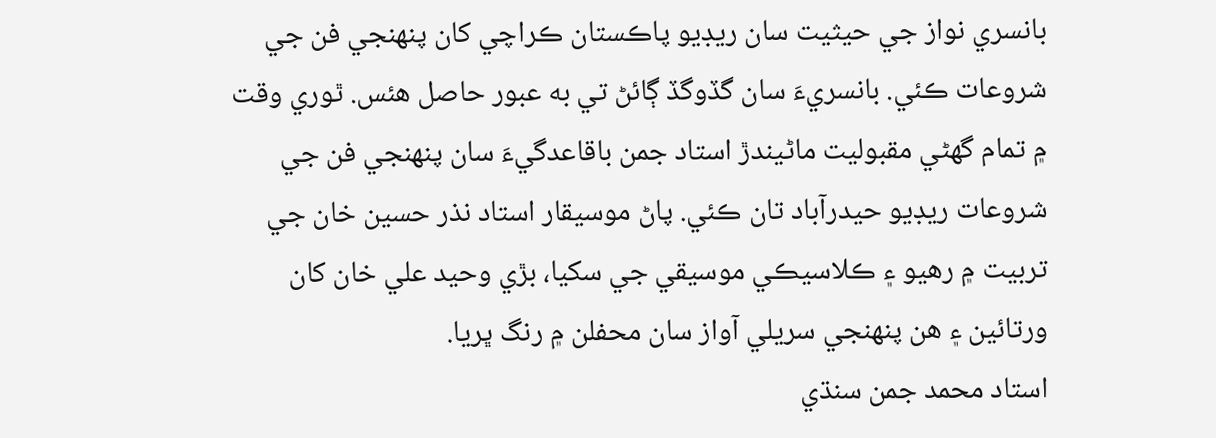بانسري نواز جي حيثيت سان ريڊيو پاڪستان ڪراچي کان پنهنجي فن جي شروعات ڪئي. بانسريءَ سان گڏوگڏ ڳائڻ تي به عبور حاصل هئس. ٿوري وقت ۾ تمام گهڻي مقبوليت ماڻيندڙ استاد جمن باقاعدگيءَ سان پنهنجي فن جي شروعات ريڊيو حيدرآباد تان ڪئي. پاڻ موسيقار استاد نذر حسين خان جي تربيت ۾ رهيو ۽ ڪلاسيڪي موسيقي جي سکيا، بڙي وحيد علي خان کان ورتائين ۽ هن پنهنجي سريلي آواز سان محفلن ۾ رنگ ڀريا.
استاد محمد جمن سنڌي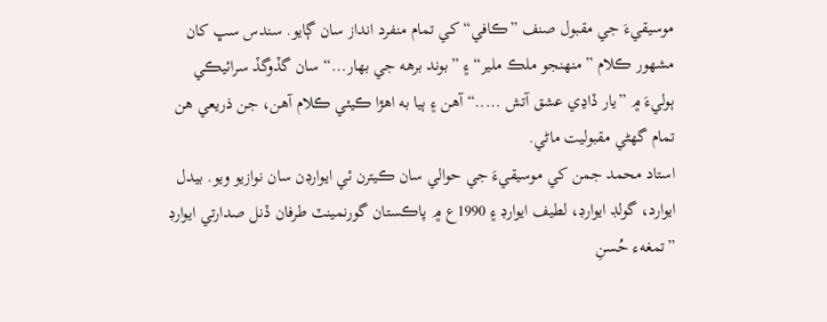موسيقيءَ جي مقبول صنف ”ڪافي“ کي تمام منفرد انداز سان ڳايو. سندس سڀ کان مشهور ڪلام ”منهنجو ملڪ ملير“ ۽ ”بوند برهه جي بهار...“ سان گڏوگڏ سرائيڪي ٻوليءَ ۾ ”يار ڏاڍي عشق آتش .....“ آهن ۽ ٻيا به اهڙا ڪيئي ڪلام آهن، جن ذريعي هن تمام گهڻي مقبوليت ماڻي.
استاد محمد جمن کي موسيقيءَ جي حوالي سان ڪيترن ئي ايوارڊن سان نوازيو ويو. بيدل ايوارد، گولڊ ايوارڊ، لطيف ايوارڊ ۽ 1990ع ۾ پاڪستان گورنمينٽ طرفان ڏنل صدارتي ايوارڊ ”تمغهء حُسنِ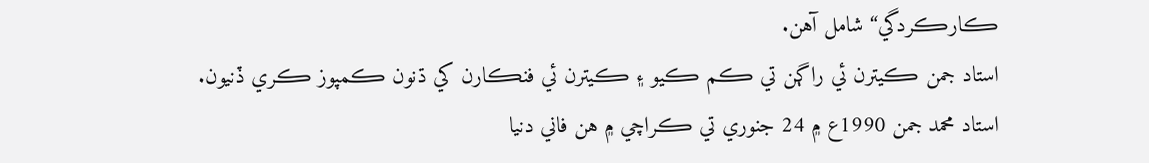ڪارڪردگي“ شامل آهن.
استاد جمن ڪيترن ئي راڳن تي ڪم ڪيو ۽ ڪيترن ئي فنڪارن کي ڌنون ڪمپوز ڪري ڏنيون.
استاد محمد جمن 1990ع ۾ 24 جنوري تي ڪراچي ۾ هن فاني دنيا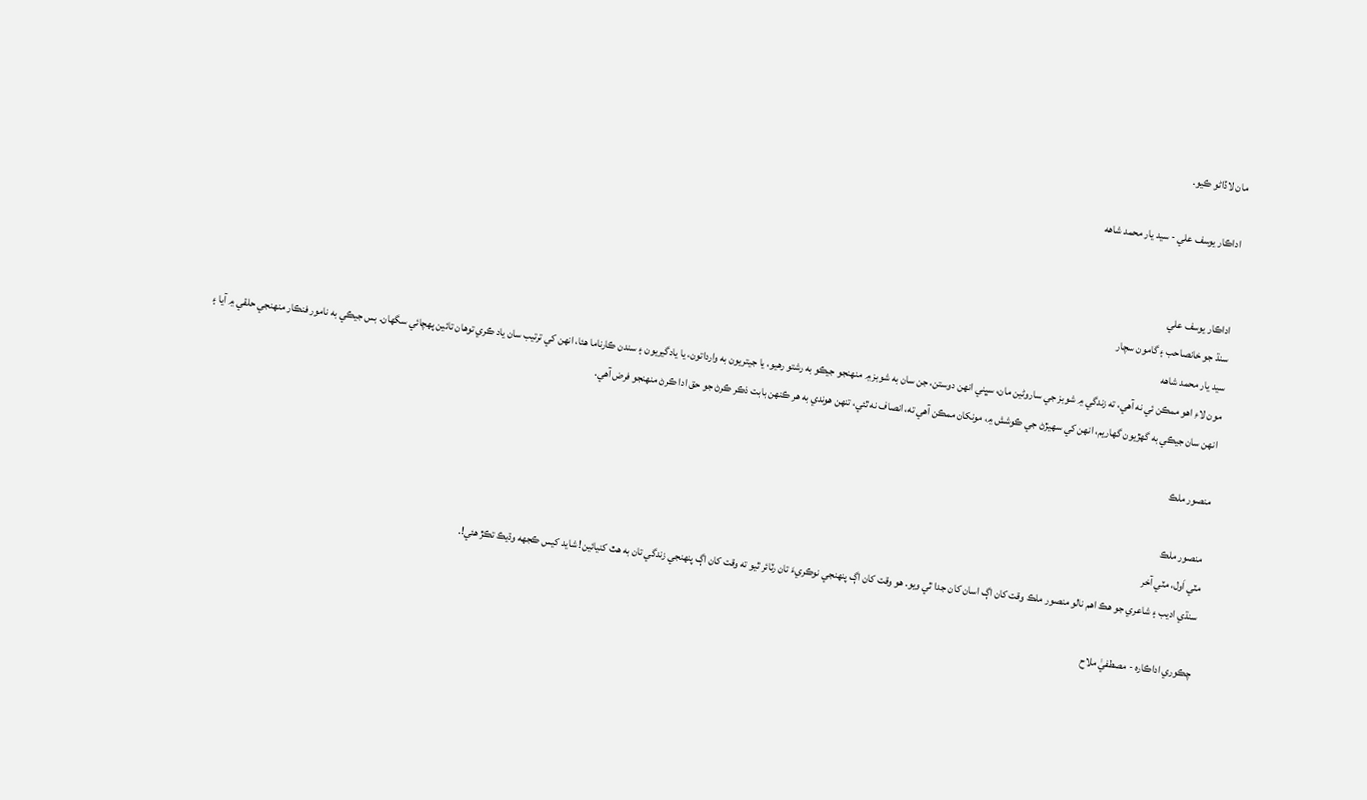مان لاڏاڻو ڪيو.

اداڪار يوسف علي - سيد يار محمد شاهه


اداڪار يوسف علي
سنڌ جو خانصاحب ۽ گامون سچار
سيد يار محمد شاهه
مون لاءِ اهو ممڪن ئي نه آهي، ته زندگي ۾ شوبز جي ساروڻين مان، سڀني انهن دوستن، جن سان به شوبز ۾ منهنجو جيڪو به رشتو رهيو، يا جيتريون به وارداتون، يا يادگيريون ۽ سندن ڪارناما هئا، انهن کي ترتيب سان ياد ڪري توهان تائين پهچائي سگهان. بس جيڪي به نامور فنڪار منهنجي حلقي ۾ آيا ۽ انهن سان جيڪي به گهڙيون گهاريم، انهن کي سهيڙڻ جي ڪوشش ۾، مونکان ممڪن آهي ته، انصاف نه ٿئي، تنهن هوندي به هر ڪنهن بابت ذڪر ڪرڻ جو حق ادا ڪرڻ منهنجو فرض آهي.

منصور ملڪ

 منصور ملڪ
مٽي اَول، مٽي آخر
سنڌي اديب ۽ شاعري جو هڪ اهم نالو منصور ملڪ وقت کان اڳ اسان کان جدا ٿي ويو. هو وقت کان اڳ پنهنجي نوڪريءَ تان رٽائر ٿيو ته وقت کان اڳ پنهنجي زندگي تان به هٿ کنيائين! شايد کيس ڪجهه وڌيڪ تڪڙ هئي!.

چڪوري اداڪاره - مصطفيٰ ملاح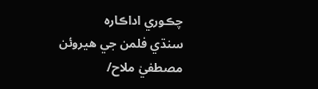چڪوري اداڪاره
سنڌي فلمن جي هيروئن
مصطفيٰ ملاح/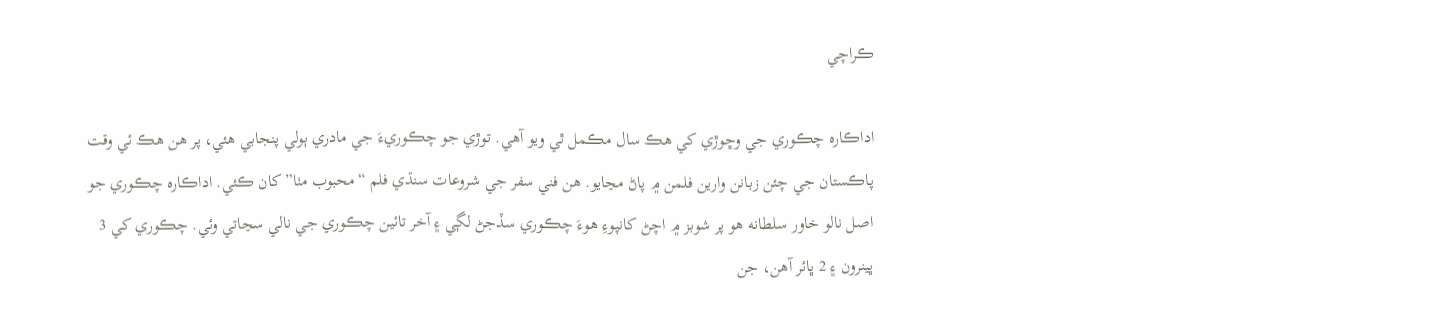ڪراچي

اداڪاره چڪوري جي وڇوڙي کي هڪ سال مڪمل ٿي ويو آهي. توڙي جو چڪوريءَ جي مادري ٻولي پنجابي هئي، پر هن هڪ ئي وقت پاڪستان جي چئن زبانن وارين فلمن ۾ پاڻ مڃايو. هن فني سفر جي شروعات سنڌي فلم “محبوب مٺا” کان ڪئي. اداڪاره چڪوري جو اصل نالو خاور سلطانه هو پر شوبز ۾ اچڻ کانپوءِ هوءَ چڪوري سڏجڻ لڳي ۽ آخر تائين چڪوري جي نالي سڃاتي وئي. چڪوري کي 3 ڀينرون ۽ 2 ڀائر آهن، جن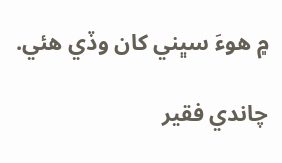۾ هوءَ سڀني کان وڏي هئي.

چاندي فقير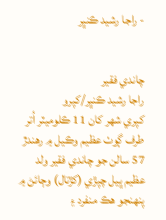- راجا رشيد ڪنڀر


چاندي فقير
راجا رشيد ڪنڀر/کپرو
کپري شهر کان 11 ڪلوميٽر اُتر طرف ڳوٺ عظيم وڪيل ۾ رهندڙ 57 سالن جو چاندي فقير ولد عظيم ڀيل چپڙي (کڙتال) وڄائڻ ۾ پنهنجو هڪ منفرد ۽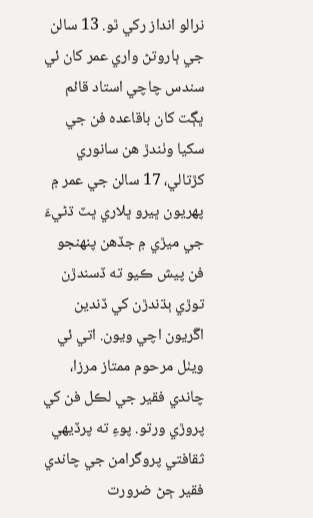نرالو انداز رکي ٿو. 13 سالن جي ٻاروتڻ واري عمر کان ئي سندس چاچي استاد قائم ڀڳت کان باقاعده فن جي سکيا وٺندڙ هن سانوري کڙتالي، 17 سالن جي عمر ۾ پهريون ڀيرو ڀلاري ڀٽ ڌڻيءَ جي ميڙي ۾ جڏهن پنهنجو فن پيش ڪيو ته ڏسندڙن توڙي ٻڌندڙن کي ڏندين اڱريون اچي ويون. اتي ئي ويٺل مرحوم ممتاز مرزا، چاندي فقير جي لڪل فن کي پروڙي ورتو. پوءِ ته پرڏيهي ثقافتي پروگرامن جي چاندي فقير ڄڻ ضرورت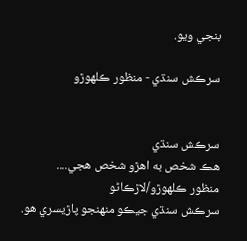بنجي ويو.

سرڪش سنڌي - منظور ڪلهوڙو


سرڪش سنڌي
هڪ شخص به اهڙو شخص هجي....
منظور ڪلهوڙو/لاڙڪاڻو
سرڪش سنڌي جيڪو منهنجو پاڙيسري هو.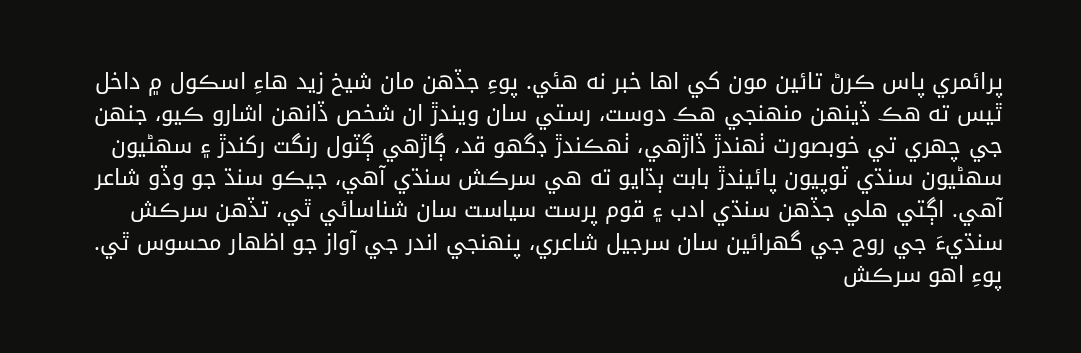پرائمري پاس ڪرڻ تائين مون کي اها خبر نه هئي. پوءِ جڏهن مان شيخ زيد هاءِ اسڪول ۾ داخل ٿيس ته هڪ ڏينهن منهنجي هڪ دوست، رستي سان ويندڙ ان شخص ڏانهن اشارو ڪيو، جنهن جي چهري تي خوبصورت ٺهندڙ ڏاڙهي، ٺهڪندڙ ڊگهو قد، ڳاڙهي ڳٽول رنگت رکندڙ ۽ سهڻيون سهڻيون سنڌي ٽوپيون پائيندڙ بابت ٻڌايو ته هي سرڪش سنڌي آهي، جيڪو سنڌ جو وڏو شاعر آهي. اڳتي هلي جڏهن سنڌي ادب ۽ قوم پرست سياست سان شناسائي ٿي، تڏهن سرڪش سنڌيءَ جي روح جي گهرائين سان سرجيل شاعري، پنهنجي اندر جي آواز جو اظهار محسوس ٿي. پوءِ اهو سرڪش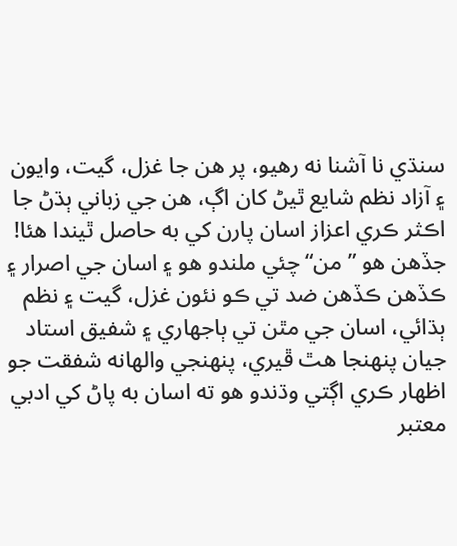سنڌي نا آشنا نه رهيو، پر هن جا غزل، گيت، وايون ۽ آزاد نظم شايع ٿيڻ کان اڳ، هن جي زباني ٻڌڻ جا اڪثر ڪري اعزاز اسان پارن کي به حاصل ٿيندا هئا! جڏهن هو ”من“ چئي ملندو هو ۽ اسان جي اصرار ۽ ڪڏهن ڪڏهن ضد تي ڪو نئون غزل، گيت ۽ نظم ٻڌائي، اسان جي مٿن تي ٻاجهاري ۽ شفيق استاد جيان پنهنجا هٿ ڦيري، پنهنجي والهانه شفقت جو اظهار ڪري اڳتي وڌندو هو ته اسان به پاڻ کي ادبي معتبر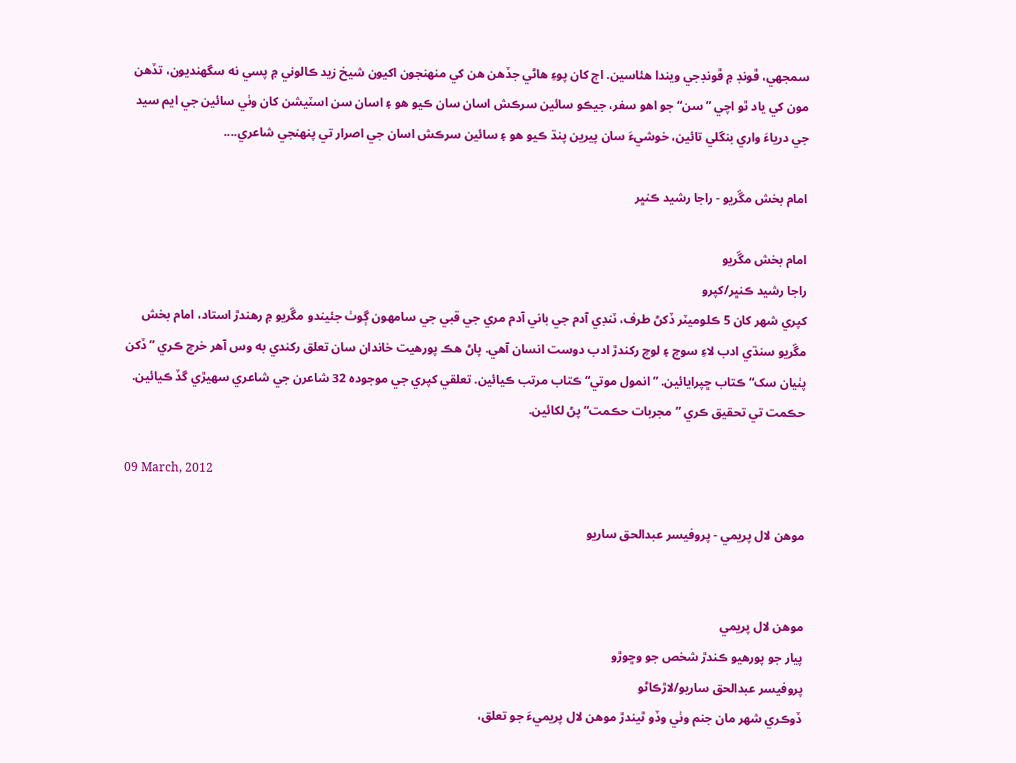سمجهي، ڦونڊ ۾ ڦونڊجي ويندا هئاسين. اڄ کان پوءِ هاڻي جڏهن هن کي منهنجون اکيون شيخ زيد ڪالوني ۾ پسي نه سگهنديون، تڏهن مون کي ياد ٿو اچي ”سن“ جو اهو سفر، جيڪو سائين سرڪش اسان سان ڪيو هو ۽ اسان سن اسٽيشن کان وٺي سائين جي ايم سيد جي درياءَ واري بنگلي تائين، خوشيءَ سان پيرين پنڌ ڪيو هو ۽ سائين سرڪش اسان جي اصرار تي پنهنجي شاعري....

امام بخش مڱريو - راجا رشيد ڪنڀر

امام بخش مڱريو
راجا رشيد ڪنڀر/کپرو
کپري شهر کان 5 ڪلوميٽر ڏکڻ طرف، ٽنڊي آدم جي باني آدم مري جي قبي جي سامهون ڳوٺ جئيندو مڱريو ۾ رهندڙ استاد، امام بخش مڱريو سنڌي ادب لاءِ سوچ ۽ لوچ رکندڙ ادب دوست انسان آهي. پاڻ هڪ پورهيت خاندان سان تعلق رکندي به وس آهر خرچ ڪري ”ڏکن پٺيان سک“ ڪتاب ڇپرايائين. ”انمول موتي“ ڪتاب مرتب ڪيائين. تعلقي کپري جي موجوده 32 شاعرن جي شاعري سهيڙي گڏ ڪيائين. حڪمت تي تحقيق ڪري ”مجربات حڪمت“ پڻ لکائين.

09 March, 2012

موهن لال پريمي - پروفيسر عبدالحق ساريو


موهن لال پريمي
پيار جو پورهيو ڪندڙ شخص جو وڇوڙو
پروفيسر عبدالحق ساريو/لاڙڪاڻو
ڏوڪري شهر مان جنم وٺي وڏو ٿيندڙ موهن لال پريميءَ جو تعلق،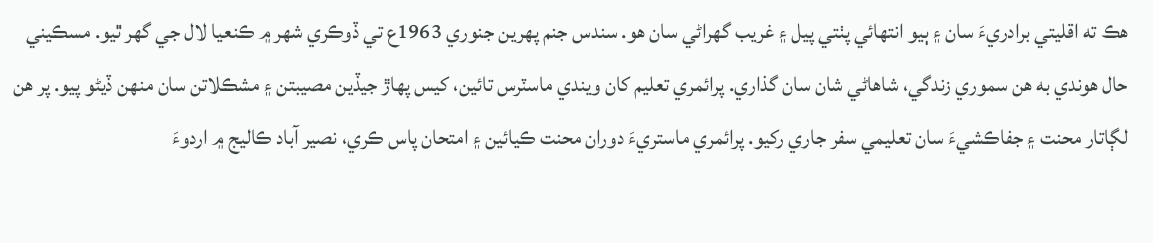هڪ ته اقليتي برادريءَ سان ۽ ٻيو انتهائي پٺتي پيل ۽ غريب گهراڻي سان هو. سندس جنم پهرين جنوري 1963ع تي ڏوڪري شهر ۾ ڪنعيا لال جي گهر ٿيو. مسڪيني حال هوندي به هن سموري زندگي، شاهاڻي شان سان گذاري. پرائمري تعليم کان ويندي ماسٽرس تائين، کيس پهاڙ جيڏين مصيبتن ۽ مشڪلاتن سان منهن ڏيڻو پيو. پر هن لڳاتار محنت ۽ جفاڪشيءَ سان تعليمي سفر جاري رکيو. پرائمري ماستريءَ دوران محنت ڪيائين ۽ امتحان پاس ڪري، نصير آباد ڪاليج ۾ اردوءَ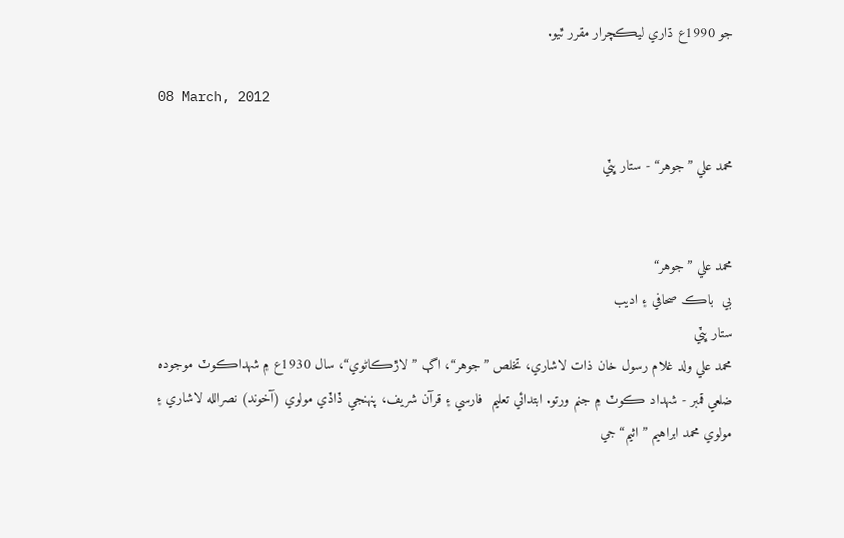جو 1990ع ڌاري ليڪچرار مقرر ٿيو.

08 March, 2012

محمد علي ”جوهر“ - ستار ڀٽي


محمد علي ”جوهر“
بي  باڪ صحافي ۽ اديب
ستار ڀٽي
محمد علي ولد غلام رسول خان ذات لاشاري، تخلص ”جوهر“، اڳ ”لاڙڪاڻوي“، سال 1930ع ۾ شهداڪوٽ موجوده ضلعي قمبر - شهداد ڪوٽ ۾ جنم ورتو. ابتدائي تعليم  فارسي ۽ قرآن شريف، پنهنجي ڏاڏي مولوي (آخوند) نصرالله لاشاري ۽ مولوي محمد ابراهيم ”اثيم“ جي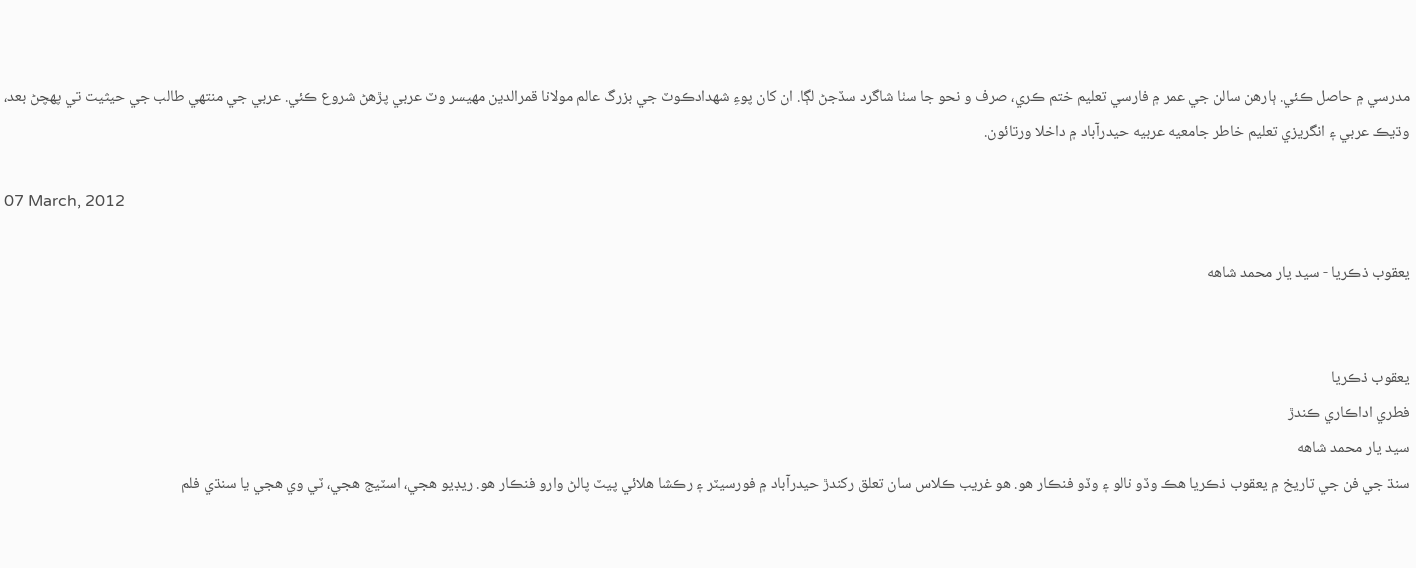مدرسي ۾ حاصل ڪئي. ٻارهن سالن جي عمر ۾ فارسي تعليم ختم ڪري، صرف و نحو جا سٺا شاگرد سڏجڻ لڳا. ان کان پوءِ شهدادڪوٽ جي بزرگ عالم مولانا قمرالدين مهيسر وٽ عربي پڙهڻ شروع ڪئي. عربي جي منتهي طالب جي حيثيت تي پهچڻ بعد، وڌيڪ عربي ۽ انگريزي تعليم خاطر جامعيه عربيه حيدرآباد ۾ داخلا ورتائون.

07 March, 2012

يعقوب ذڪريا - سيد يار محمد شاهه


يعقوب ذڪريا
فطري اداڪاري ڪندڙ
سيد يار محمد شاهه
سنڌ جي فن جي تاريخ ۾ يعقوب ذڪريا هڪ وڏو نالو ۽ وڏو فنڪار هو. هو غريب ڪلاس سان تعلق رکندڙ حيدرآباد ۾ فورسيٽر ۽ رڪشا هلائي پيٽ پالڻ وارو فنڪار هو. ريڊيو هجي، اسٽيج هجي، ٽي وي هجي يا سنڌي فلم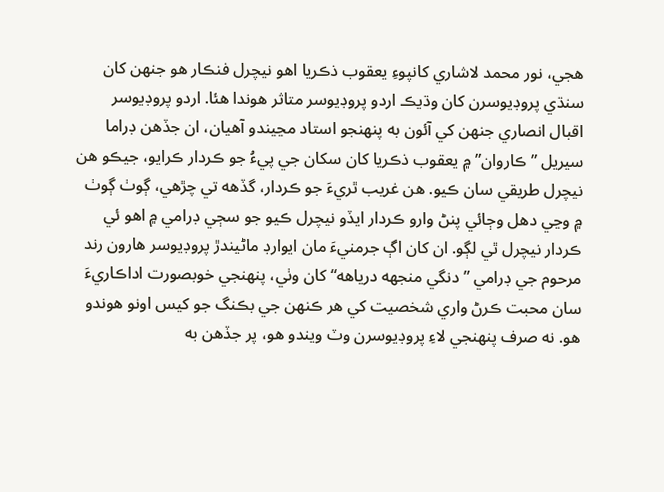هجي، نور محمد لاشاري کانپوءِ يعقوب ذڪريا اهو نيچرل فنڪار هو جنهن کان سنڌي پروڊيوسرن کان وڌيڪ اردو پروڊيوسر متاثر هوندا هئا. اردو پروڊيوسر اقبال انصاري جنهن کي آئون به پنهنجو استاد مڃيندو آهيان، ان جڏهن ڊراما سيريل ”ڪاروان” ۾ يعقوب ذڪريا کان سکان جي پيءُ جو ڪردار ڪرايو، جيڪو هن نيچرل طريقي سان ڪيو. هن غريب ٿريءَ جو ڪردار، گڏهه تي چڙهي، ڳوٺ ڳوٺ ۾ وڃي دهل وڄائي پنڻ وارو ڪردار ايڏو نيچرل ڪيو جو سڄي ڊرامي ۾ اهو ئي ڪردار نيچرل ٿي لڳو. ان کان اڳ جرمنيءَ مان ايوارڊ ماڻيندڙ پروڊيوسر هارون رند مرحوم جي ڊرامي ”دنگي منجهه درياهه“ کان وٺي، پنهنجي خوبصورت اداڪاريءَ سان محبت ڪرڻ واري شخصيت کي هر ڪنهن جي بڪنگ جو کيس اونو هوندو هو. نه صرف پنهنجي لاءِ پروڊيوسرن وٽ ويندو هو، پر جڏهن به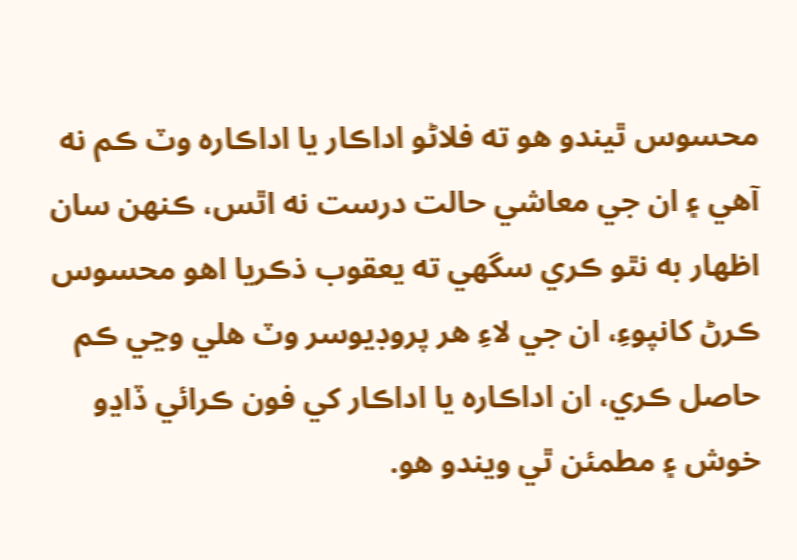محسوس ٿيندو هو ته فلاڻو اداڪار يا اداڪاره وٽ ڪم نه آهي ۽ ان جي معاشي حالت درست نه اٿس، ڪنهن سان اظهار به نٿو ڪري سگهي ته يعقوب ذڪريا اهو محسوس ڪرڻ کانپوءِ، ان جي لاءِ هر پروڊيوسر وٽ هلي وڃي ڪم حاصل ڪري، ان اداڪاره يا اداڪار کي فون ڪرائي ڏاڍو خوش ۽ مطمئن ٿي ويندو هو.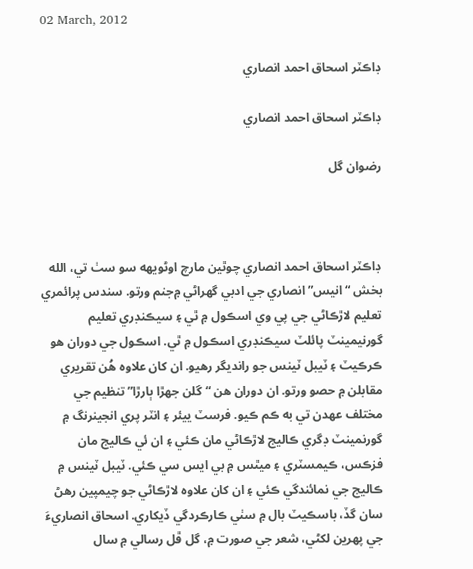02 March, 2012

ڊاڪٽر اسحاق احمد انصاري

ڊاڪٽر اسحاق احمد انصاري

رضوان گل



ڊاڪٽر اسحاق احمد انصاري چوٿين مارچ اوڻويهه سو سٺ تي، الله بخش “انيس” انصاري جي ادبي گھراڻي ۾جنم ورتو. سندس پرائمري تعليم لاڙڪاڻي جي پي وي اسڪول ۾ ٿي ۽ سيڪنڊري تعليم گورنيمينٽ پائلٽ سيڪنڊري اسڪول ۾ ٿي. اسڪول جي دوران هو ڪرڪيٽ ۽ ٽيبل ٽينس جو رانديگر رهيو. ان کان علاوه هُن تقريري مقابلن ۾ حصو ورتو. ان دوران هن “گلن جهڙا ٻارڙا” تنظيم جي مختلف عهدن تي به ڪم ڪيو. فرسٽ ييئر ۽ انٽر پري انجينرنگ ۾ گورنمينٽ ڊگري ڪاليج لاڙڪاڻي مان ڪئي ۽ ان ئي ڪاليج مان فزڪس، ڪيمسٽري ۽ ميٿس ۾ بي ايس سي ڪئي. ٽيبل ٽينس ۾ ڪاليج جي نمائندگي ڪئي ۽ ان کان علاوه لاڙڪاڻي جو چيمپين رهڻ سان گڏ، باسڪيٽ بال ۾ سٺي ڪارڪردگي ڏيکاري. اسحاق انصاريءَ جي پهرين لکڻي، شعر جي صورت ۾، گل ڦل رسالي ۾ سال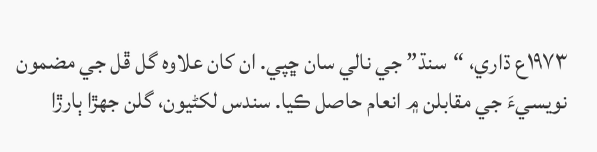۱۹۷۳ع ڌاري، “سنڌ” جي نالي سان ڇپي. ان کان علاوه گل ڦل جي مضمون نويسيءَ جي مقابلن ۾ انعام حاصل ڪيا. سندس لکڻيون، گلن جهڙا ٻارڙا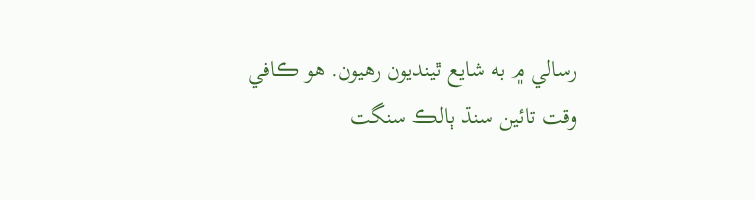رسالي ۾ به شايع ٿينديون رهيون. هو ڪافي وقت تائين سنڌ ٻالڪ سنگت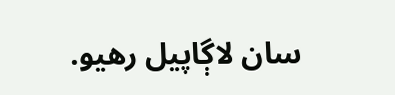سان لاڳاپيل رهيو.